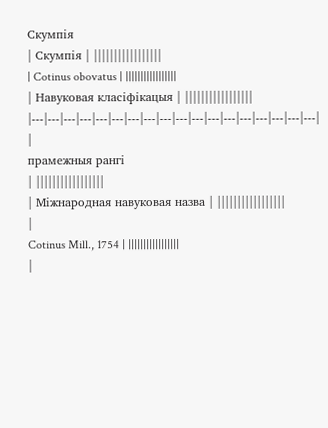Скумпія
| Скумпія | |||||||||||||||||
| Cotinus obovatus | |||||||||||||||||
| Навуковая класіфікацыя | |||||||||||||||||
|---|---|---|---|---|---|---|---|---|---|---|---|---|---|---|---|---|---|
|
прамежныя рангі
| |||||||||||||||||
| Міжнародная навуковая назва | |||||||||||||||||
|
Cotinus Mill., 1754 | |||||||||||||||||
|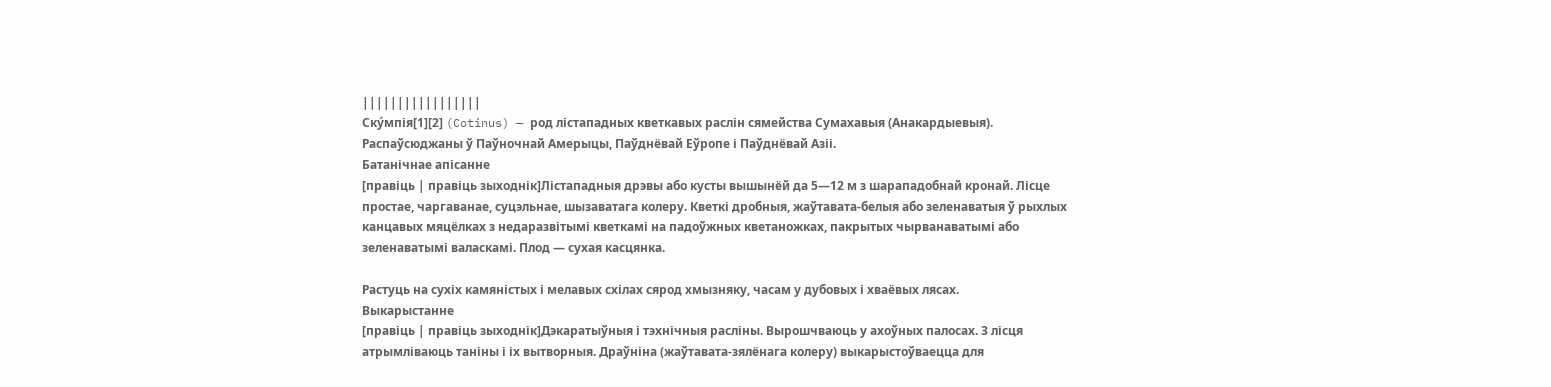|||||||||||||||||
Ску́мпія[1][2] (Cotinus) — род лістападных кветкавых раслін сямейства Сумахавыя (Анакардыевыя). Распаўсюджаны ў Паўночнай Амерыцы, Паўднёвай Еўропе і Паўднёвай Азіі.
Батанічнае апісанне
[правіць | правіць зыходнік]Лістападныя дрэвы або кусты вышынёй да 5—12 м з шарападобнай кронай. Лісце простае, чаргаванае, суцэльнае, шызаватага колеру. Кветкі дробныя, жаўтавата-белыя або зеленаватыя ў рыхлых канцавых мяцёлках з недаразвітымі кветкамі на падоўжных кветаножках, пакрытых чырванаватымі або зеленаватымі валаскамі. Плод — сухая касцянка.

Растуць на сухіх камяністых і мелавых схілах сярод хмызняку, часам у дубовых і хваёвых лясах.
Выкарыстанне
[правіць | правіць зыходнік]Дэкаратыўныя і тэхнічныя расліны. Вырошчваюць у ахоўных палосах. З лісця атрымліваюць таніны і іх вытворныя. Драўніна (жаўтавата-зялёнага колеру) выкарыстоўваецца для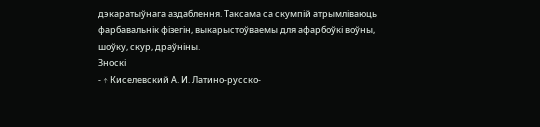дэкаратыўнага аздаблення. Таксама са скумпій атрымліваюць фарбавальнік фізегін, выкарыстоўваемы для афарбоўкі воўны, шоўку, скур, драўніны.
Зноскі
- ↑ Киселевский А. И. Латино-русско-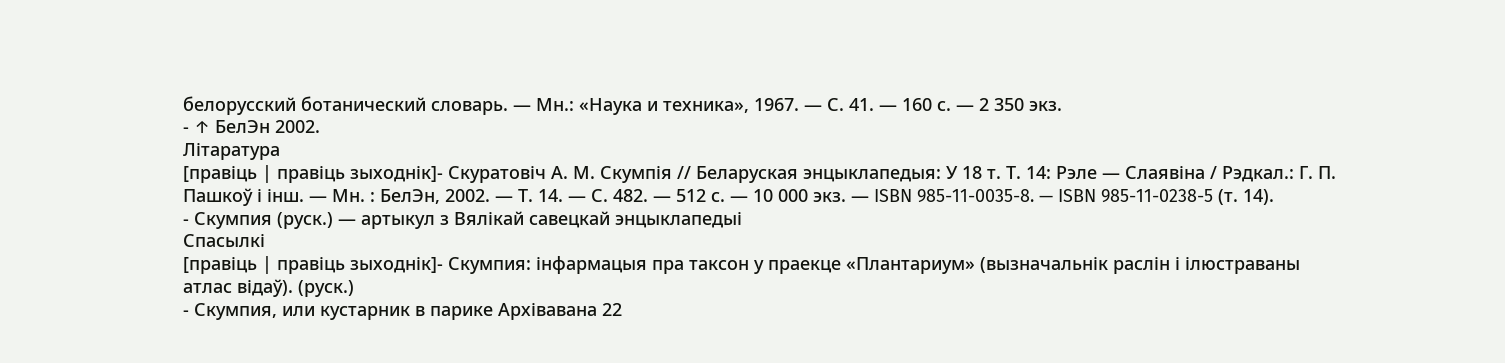белорусский ботанический словарь. — Мн.: «Наука и техника», 1967. — С. 41. — 160 с. — 2 350 экз.
- ↑ БелЭн 2002.
Літаратура
[правіць | правіць зыходнік]- Скуратовіч А. М. Скумпія // Беларуская энцыклапедыя: У 18 т. Т. 14: Рэле — Слаявіна / Рэдкал.: Г. П. Пашкоў і інш. — Мн. : БелЭн, 2002. — Т. 14. — С. 482. — 512 с. — 10 000 экз. — ISBN 985-11-0035-8. — ISBN 985-11-0238-5 (т. 14).
- Скумпия (руск.) — артыкул з Вялікай савецкай энцыклапедыі
Спасылкі
[правіць | правіць зыходнік]- Скумпия: інфармацыя пра таксон у праекце «Плантариум» (вызначальнік раслін і ілюстраваны атлас відаў). (руск.)
- Скумпия, или кустарник в парике Архівавана 22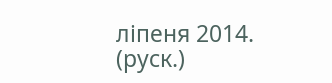ліпеня 2014. (руск.)